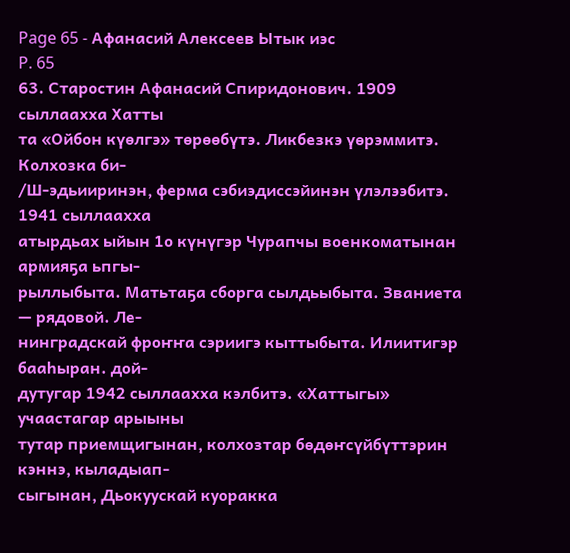Page 65 - Афанасий Алексеев Ытык иэс
P. 65
63. Старостин Афанасий Спиридонович. 1909 сыллаахха Хатты
та «Ойбон күөлгэ» төрөөбүтэ. Ликбезкэ үөрэммитэ. Колхозка би-
/Ш-эдьииринэн, ферма сэбиэдиссэйинэн үлэлээбитэ. 1941 сыллаахха
атырдьах ыйын 1о күнүгэр Чурапчы военкоматынан армияҕа ьпгы-
рыллыбыта. Матьтаҕа сборга сылдьыбыта. Званиета — рядовой. Ле-
нинградскай фроҥҥа сэриигэ кыттыбыта. Илиитигэр бааһыран. дой-
дутугар 1942 сыллаахха кэлбитэ. «Хаттыгы» учаастагар арыыны
тутар приемщигынан, колхозтар бөдөҥсүйбүттэрин кэннэ, кыладыап-
сыгынан, Дьокуускай куоракка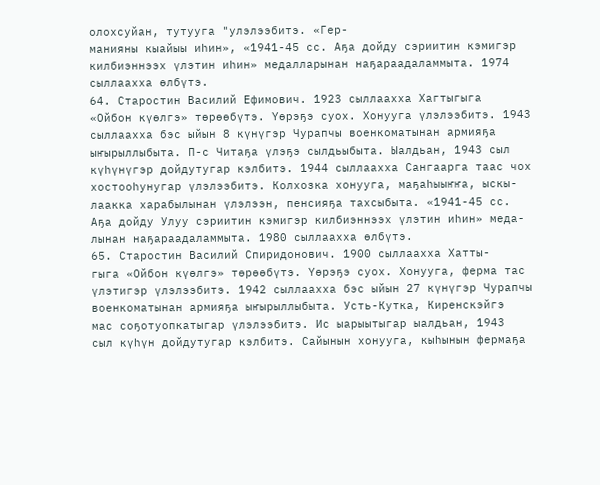олохсуйан, тутууга "улэлээбитэ. «Гер-
манияны кыайыы иһин», «1941-45 сс. Аҕа дойду сэриитин кэмигэр
килбиэннээх үлэтин иһин» медалларынан наҕараадаламмыта. 1974
сыллаахха өлбүтэ.
64. Старостин Василий Ефимович. 1923 сыллаахха Хагтыгыга
«Ойбон күөлгэ» төрөөбүтэ. Үөрэҕэ суох. Хонууга үлэлээбитэ. 1943
сыллаахха бэс ыйын 8 күнүгэр Чурапчы военкоматынан армияҕа
ыҥырыллыбыта. П-с Читаҕа үлэҕэ сылдьыбыта. Ыалдьан, 1943 сыл
күһүнүгэр дойдутугар кэлбитэ. 1944 сыллаахха Сангаарга таас чох
хостооһунугар үлэлээбитэ. Колхозка хонууга, маҕаһыыҥҥа, ыскы-
лаакка харабылынан үлэлээн, пенсияҕа тахсыбыта. «1941-45 сс.
Аҕа дойду Улуу сэриитин кэмигэр килбиэннээх үлэтин иһин» меда-
лынан наҕараадаламмыта. 1980 сыллаахха өлбүтэ.
65. Старостин Василий Спиридонович. 1900 сыллаахха Хатты-
гыга «Ойбон күөлгэ» төрөөбүтэ. Үөрэҕэ суох. Хонууга, ферма тас
үлэтигэр үлэлээбитэ. 1942 сыллаахха бэс ыйын 27 күнүгэр Чурапчы
военкоматынан армияҕа ыҥырыллыбыта. Усть-Кутка, Киренскэйгэ
мас соҕотуопкатыгар үлэлээбитэ. Ис ыарыытыгар ыалдьан, 1943
сыл күһүн дойдутугар кэлбитэ. Сайынын хонууга, кыһынын фермаҕа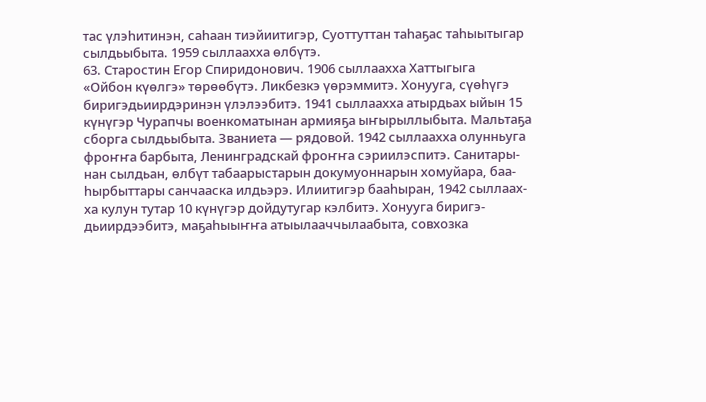тас үлэһитинэн, саһаан тиэйиитигэр, Суоттуттан таһаҕас таһыытыгар
сылдьыбыта. 1959 сыллаахха өлбүтэ.
63. Старостин Егор Спиридонович. 1906 сыллаахха Хаттыгыга
«Ойбон күөлгэ» төрөөбүтэ. Ликбезкэ үөрэммитэ. Хонууга, сүөһүгэ
биригэдьиирдэринэн үлэлээбитэ. 1941 сыллаахха атырдьах ыйын 15
күнүгэр Чурапчы военкоматынан армияҕа ыҥырыллыбыта. Мальтаҕа
сборга сылдьыбыта. Званиета — рядовой. 1942 сыллаахха олунньуга
фроҥҥа барбыта, Ленинградскай фроҥҥа сэриилэспитэ. Санитары-
нан сылдьан, өлбүт табаарыстарын докумуоннарын хомуйара, баа-
һырбыттары санчааска илдьэрэ. Илиитигэр бааһыран, 1942 сыллаах-
ха кулун тутар 10 күнүгэр дойдутугар кэлбитэ. Хонууга биригэ-
дьиирдээбитэ, маҕаһыыҥҥа атыылааччылаабыта, совхозка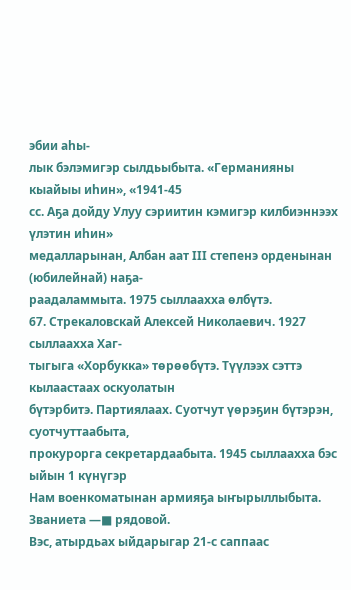эбии аһы-
лык бэлэмигэр сылдьыбыта. «Германияны кыайыы иһин», «1941-45
сс. Аҕа дойду Улуу сэриитин кэмигэр килбиэннээх үлэтин иһин»
медалларынан, Албан аат III степенэ орденынан (юбилейнай) наҕа-
раадаламмыта. 1975 сыллаахха өлбүтэ.
67. Стрекаловскай Алексей Николаевич. 1927 сыллаахха Хаг-
тыгыга «Хорбукка» төрөөбүтэ. Түүлээх сэттэ кылаастаах оскуолатын
бүтэрбитэ. Партиялаах. Суотчут үөрэҕин бүтэрэн, суотчуттаабыта,
прокурорга секретардаабыта. 1945 сыллаахха бэс ыйын 1 күнүгэр
Нам военкоматынан армияҕа ыҥырыллыбыта. Званиета —■ рядовой.
Вэс, атырдьах ыйдарыгар 21-с саппаас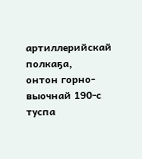артиллерийскай полкаҕа,
онтон горно-выочнай 190-с туспа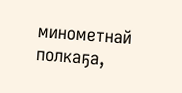минометнай полкаҕа,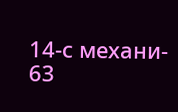14-с механи-
63